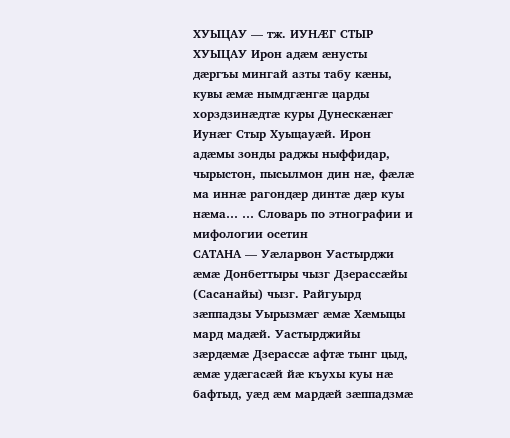ХУЫЦАУ — тж. ИУНÆГ СТЫР ХУЫЦАУ Ирон адæм æнусты дæргъы мингай азты табу кæны, кувы æмæ нымдгæнгæ царды хорздзинæдтæ куры Дунескæнæг Иунæг Стыр Хуыцауæй. Ирон адæмы зонды раджы ныффидар, чырыстон, пысылмон дин нæ, фæлæ ма иннæ рагондæр динтæ дæр куы нæма… … Словарь по этнографии и мифологии осетин
САТАНА — Уæларвон Уастырджи æмæ Донбеттыры чызг Дзерассæйы (Сасанайы) чызг. Райгуырд зæппадзы Уырызмæг æмæ Хæмыцы мард мадæй. Уастырджийы зæрдæмæ Дзерассæ афтæ тынг цыд, æмæ удæгасæй йæ къухы куы нæ бафтыд, уæд æм мардæй зæппадзмæ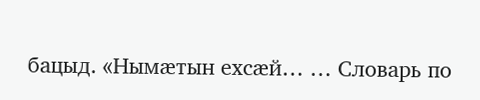бацыд. «Нымæтын ехсæй… … Словарь по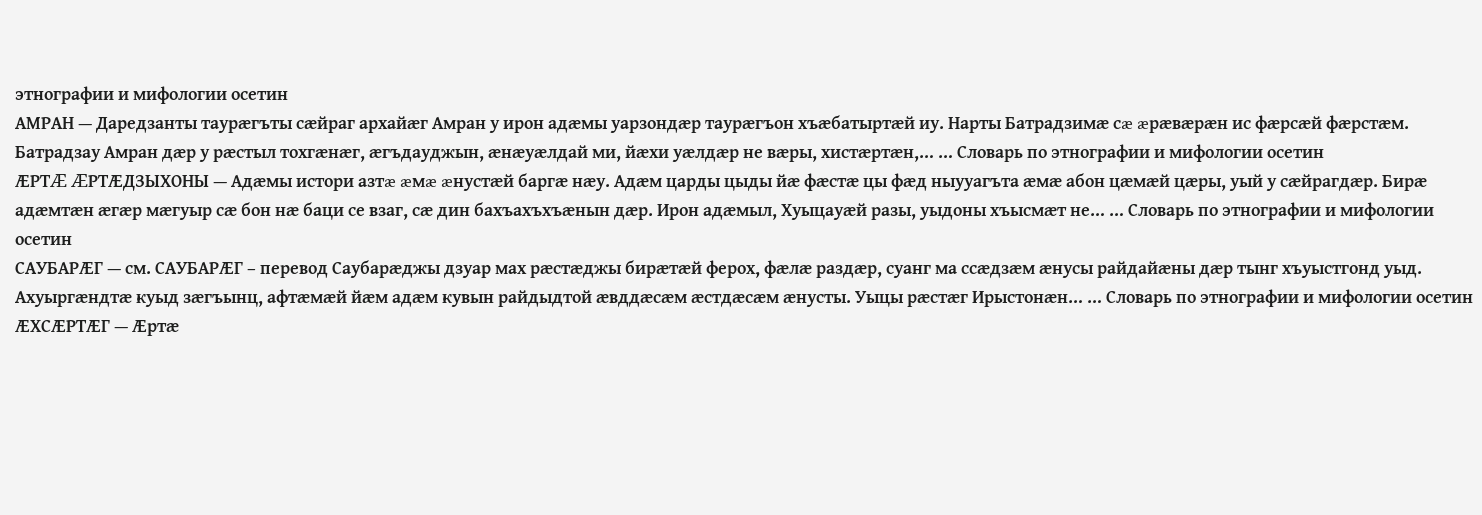этнографии и мифологии осетин
АМРАН — Даредзанты таурæгъты сæйраг архайæг Амран у ирон адæмы уарзондæр таурæгъон хъæбатыртæй иу. Нарты Батрадзимæ сæ æрæвæрæн ис фæрсæй фæрстæм. Батрадзау Амран дæр у рæстыл тохгæнæг, æгъдауджын, æнæуæлдай ми, йæхи уæлдæр не вæры, хистæртæн,… … Словарь по этнографии и мифологии осетин
ÆРТÆ ÆРТÆДЗЫХОНЫ — Адæмы истори азтæ æмæ æнустæй баргæ нæу. Адæм царды цыды йæ фæстæ цы фæд ныууагъта æмæ абон цæмæй цæры, уый у сæйрагдæр. Бирæ адæмтæн æгæр мæгуыр сæ бон нæ баци се взаг, сæ дин бахъахъхъæнын дæр. Ирон адæмыл, Хуыцауæй разы, уыдоны хъысмæт не… … Словарь по этнографии и мифологии осетин
САУБАРÆГ — см. САУБАРÆГ – перевод Саубарæджы дзуар мах рæстæджы бирæтæй ферох, фæлæ раздæр, суанг ма ссæдзæм æнусы райдайæны дæр тынг хъуыстгонд уыд. Ахуыргæндтæ куыд зæгъынц, афтæмæй йæм адæм кувын райдыдтой æвддæсæм æстдæсæм æнусты. Уыцы рæстæг Ирыстонæн… … Словарь по этнографии и мифологии осетин
ÆХСÆРТÆГ — Æртæ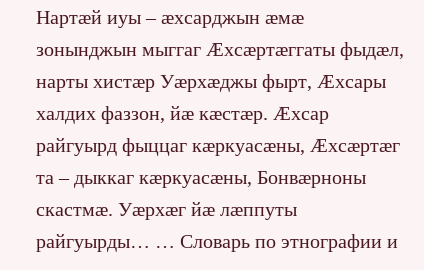Нартæй иуы – æхсарджын æмæ зонынджын мыггаг Æхсæртæггаты фыдæл, нарты хистæр Уæрхæджы фырт, Æхсары халдих фаззон, йæ кæстæр. Æхсар райгуырд фыццаг кæркуасæны, Æхсæртæг та – дыккаг кæркуасæны, Бонвæрноны скастмæ. Уæрхæг йæ лæппуты райгуырды… … Словарь по этнографии и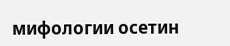мифологии осетин